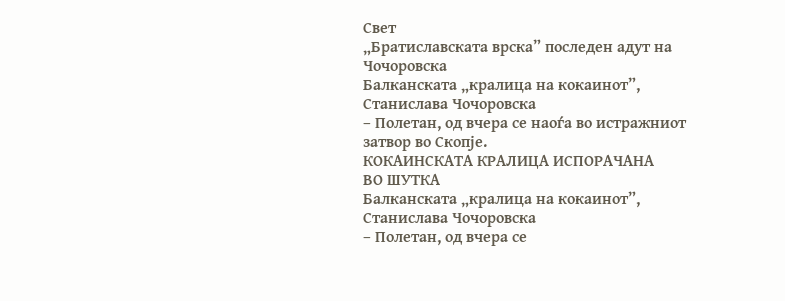Свет
„Братиславската врска” последен адут на Чочоровска
Балканската „кралица на кокаинот”, Станислава Чочоровска
– Полетан, од вчера се наоѓа во истражниот затвор во Скопје.
КОКАИНСКАТА КРАЛИЦА ИСПОРАЧАНА
ВО ШУТКА
Балканската „кралица на кокаинот”, Станислава Чочоровска
– Полетан, од вчера се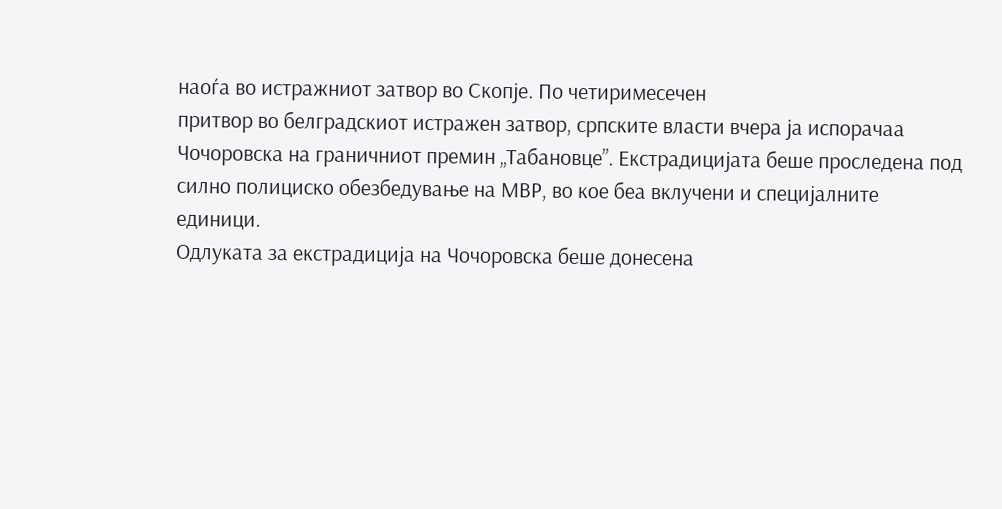наоѓа во истражниот затвор во Скопје. По четиримесечен
притвор во белградскиот истражен затвор, српските власти вчера ја испорачаа
Чочоровска на граничниот премин „Табановце”. Екстрадицијата беше проследена под
силно полициско обезбедување на МВР, во кое беа вклучени и специјалните
единици.
Одлуката за екстрадиција на Чочоровска беше донесена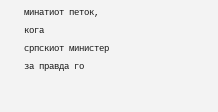минатиот петок, кога
српскиот министер за правда го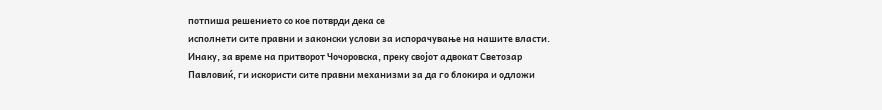потпиша решението со кое потврди дека се
исполнети сите правни и законски услови за испорачување на нашите власти.
Инаку, за време на притворот Чочоровска, преку својот адвокат Светозар
Павловиќ, ги искористи сите правни механизми за да го блокира и одложи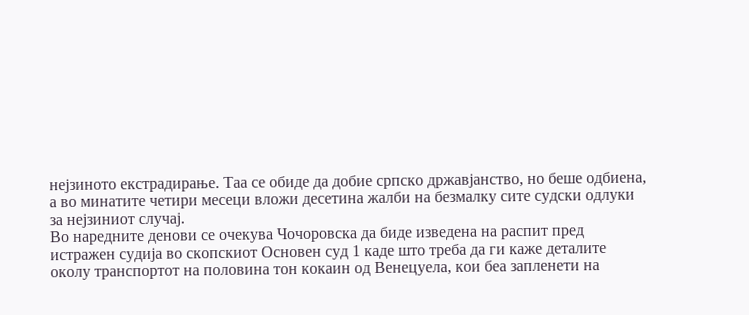нејзиното екстрадирање. Таа се обиде да добие српско државјанство, но беше одбиена,
а во минатите четири месеци вложи десетина жалби на безмалку сите судски одлуки
за нејзиниот случај.
Во наредните денови се очекува Чочоровска да биде изведена на распит пред
истражен судија во скопскиот Основен суд 1 каде што треба да ги каже деталите
околу транспортот на половина тон кокаин од Венецуела, кои беа запленети на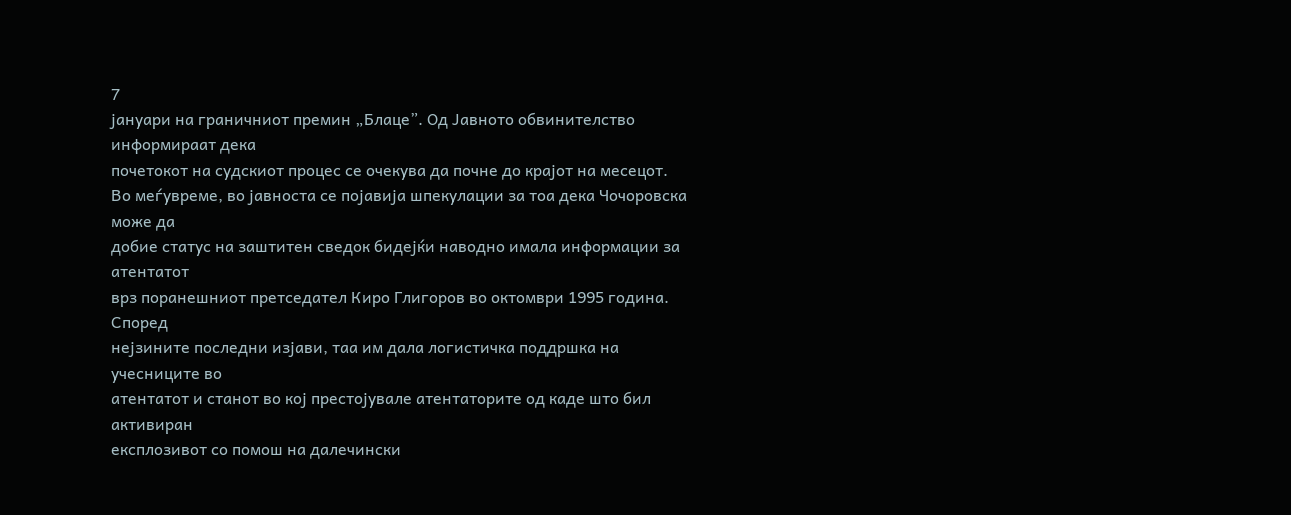7
јануари на граничниот премин „Блаце”. Од Јавното обвинителство информираат дека
почетокот на судскиот процес се очекува да почне до крајот на месецот.
Во меѓувреме, во јавноста се појавија шпекулации за тоа дека Чочоровска може да
добие статус на заштитен сведок бидејќи наводно имала информации за атентатот
врз поранешниот претседател Киро Глигоров во октомври 1995 година. Според
нејзините последни изјави, таа им дала логистичка поддршка на учесниците во
атентатот и станот во кој престојувале атентаторите од каде што бил активиран
експлозивот со помош на далечински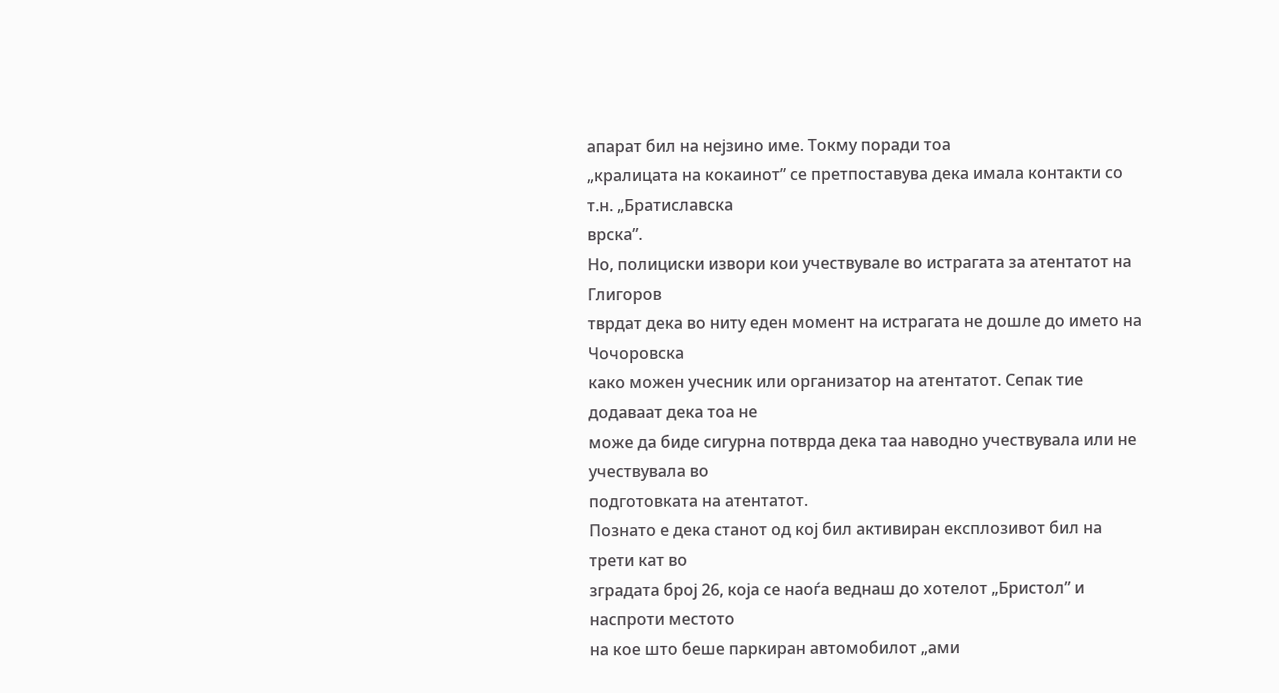апарат бил на нејзино име. Токму поради тоа
„кралицата на кокаинот” се претпоставува дека имала контакти со т.н. „Братиславска
врска”.
Но, полициски извори кои учествувале во истрагата за атентатот на Глигоров
тврдат дека во ниту еден момент на истрагата не дошле до името на Чочоровска
како можен учесник или организатор на атентатот. Сепак тие додаваат дека тоа не
може да биде сигурна потврда дека таа наводно учествувала или не учествувала во
подготовката на атентатот.
Познато е дека станот од кој бил активиран експлозивот бил на трети кат во
зградата број 26, која се наоѓа веднаш до хотелот „Бристол” и наспроти местото
на кое што беше паркиран автомобилот „ами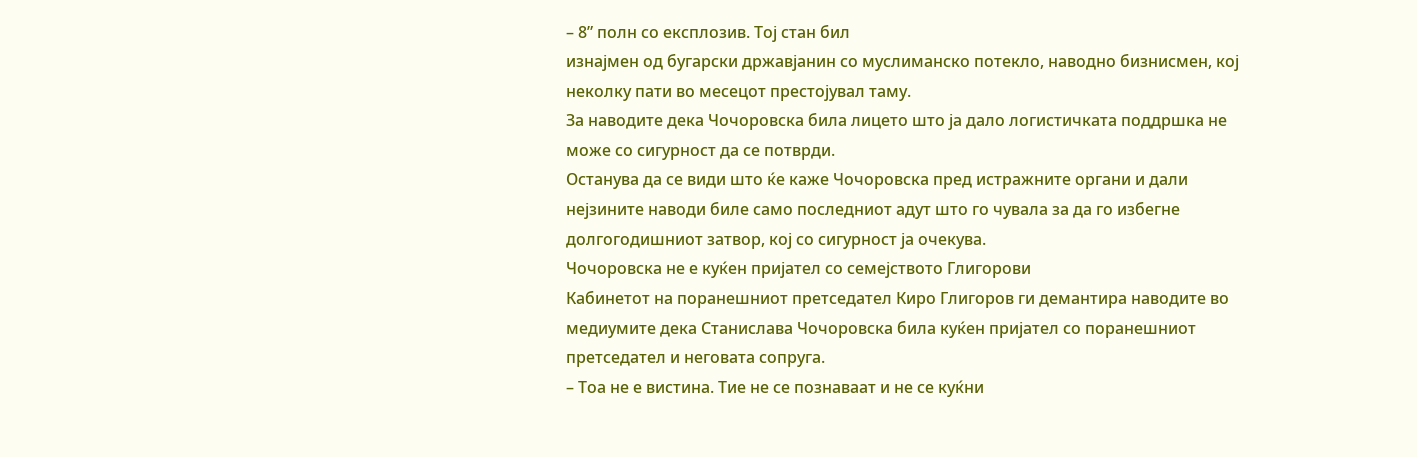– 8” полн со експлозив. Тој стан бил
изнајмен од бугарски државјанин со муслиманско потекло, наводно бизнисмен, кој
неколку пати во месецот престојувал таму.
За наводите дека Чочоровска била лицето што ја дало логистичката поддршка не
може со сигурност да се потврди.
Останува да се види што ќе каже Чочоровска пред истражните органи и дали
нејзините наводи биле само последниот адут што го чувала за да го избегне
долгогодишниот затвор, кој со сигурност ја очекува.
Чочоровска не е куќен пријател со семејството Глигорови
Кабинетот на поранешниот претседател Киро Глигоров ги демантира наводите во
медиумите дека Станислава Чочоровска била куќен пријател со поранешниот
претседател и неговата сопруга.
– Тоа не е вистина. Тие не се познаваат и не се куќни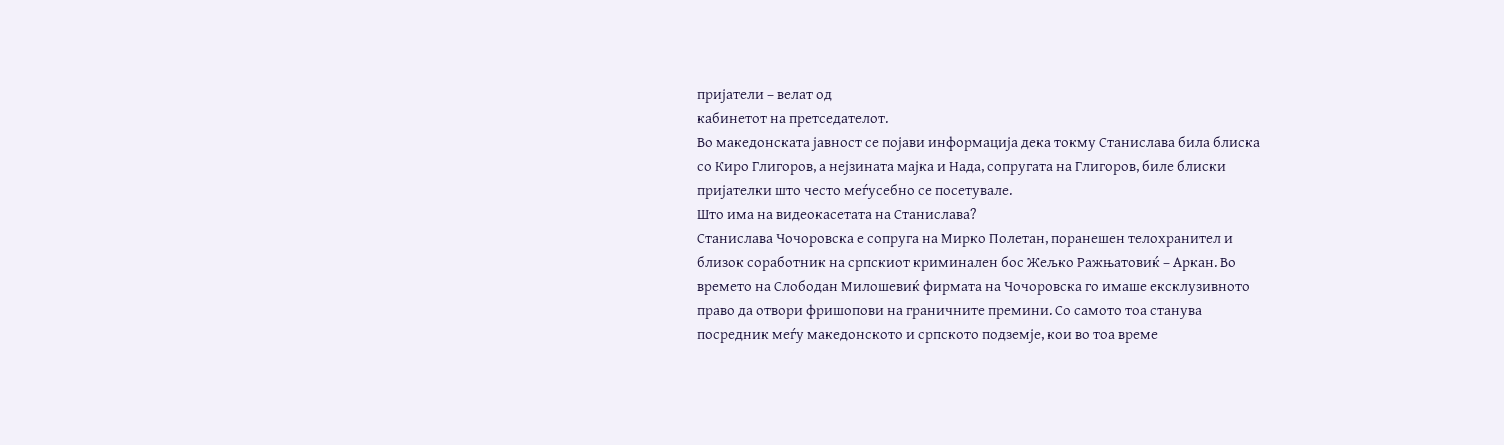пријатели – велат од
кабинетот на претседателот.
Во македонската јавност се појави информација дека токму Станислава била блиска
со Киро Глигоров, а нејзината мајка и Нада, сопругата на Глигоров, биле блиски
пријателки што често меѓусебно се посетувале.
Што има на видеокасетата на Станислава?
Станислава Чочоровска е сопруга на Мирко Полетан, поранешен телохранител и
близок соработник на српскиот криминален бос Жељко Ражњатовиќ – Аркан. Во
времето на Слободан Милошевиќ фирмата на Чочоровска го имаше ексклузивното
право да отвори фришопови на граничните премини. Со самото тоа станува
посредник меѓу македонското и српското подземје, кои во тоа време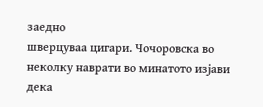заедно
шверцуваа цигари. Чочоровска во неколку наврати во минатото изјави дека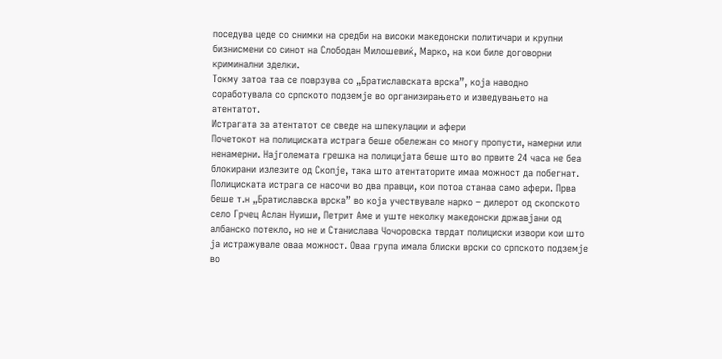поседува цеде со снимки на средби на високи македонски политичари и крупни
бизнисмени со синот на Слободан Милошевиќ, Марко, на кои биле договорни
криминални зделки.
Токму затоа таа се поврзува со „Братиславската врска”, која наводно
соработувала со српското подземје во организирањето и изведувањето на
атентатот.
Истрагата за атентатот се сведе на шпекулации и афери
Почетокот на полициската истрага беше обележан со многу пропусти, намерни или
ненамерни. Најголемата грешка на полицијата беше што во првите 24 часа не беа
блокирани излезите од Скопје, така што атентаторите имаа можност да побегнат.
Полициската истрага се насочи во два правци, кои потоа станаа само афери. Прва
беше т.н „Братиславска врска” во која учествувале нарко – дилерот од скопското
село Грчец Аслан Нуиши, Петрит Аме и уште неколку македонски државјани од
албанско потекло, но не и Станислава Чочоровска тврдат полициски извори кои што
ја истражувале оваа можност. Оваа група имала блиски врски со српското подземје
во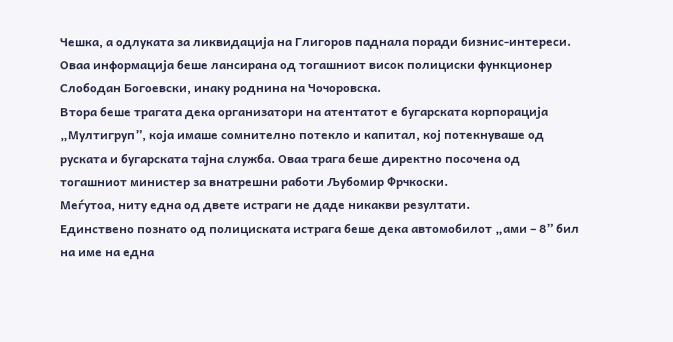Чешка, а одлуката за ликвидација на Глигоров паднала поради бизнис-интереси.
Оваа информација беше лансирана од тогашниот висок полициски функционер
Слободан Богоевски, инаку роднина на Чочоровска.
Втора беше трагата дека организатори на атентатот е бугарската корпорација
„Мултигруп”, која имаше сомнително потекло и капитал, кој потекнуваше од
руската и бугарската тајна служба. Оваа трага беше директно посочена од
тогашниот министер за внатрешни работи Љубомир Фрчкоски.
Меѓутоа, ниту една од двете истраги не даде никакви резултати.
Единствено познато од полициската истрага беше дека автомобилот „ами – 8” бил
на име на една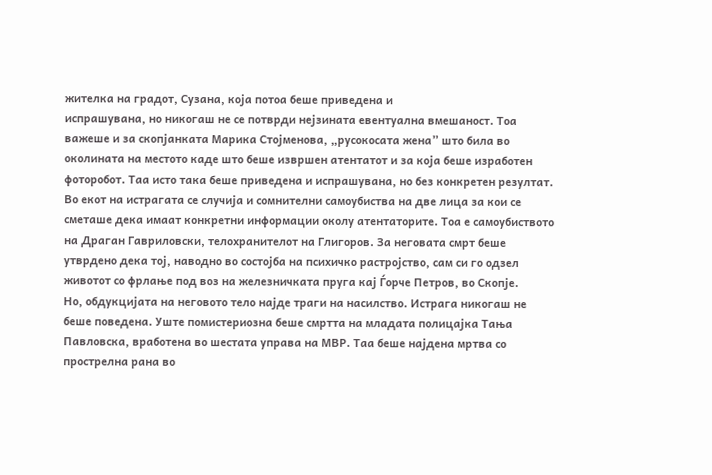жителка на градот, Сузана, која потоа беше приведена и
испрашувана, но никогаш не се потврди нејзината евентуална вмешаност. Тоа
важеше и за скопјанката Марика Стојменова, „русокосата жена” што била во
околината на местото каде што беше извршен атентатот и за која беше изработен
фоторобот. Таа исто така беше приведена и испрашувана, но без конкретен резултат.
Во екот на истрагата се случија и сомнителни самоубиства на две лица за кои се
сметаше дека имаат конкретни информации околу атентаторите. Тоа е самоубиството
на Драган Гавриловски, телохранителот на Глигоров. За неговата смрт беше
утврдено дека тој, наводно во состојба на психичко растројство, сам си го одзел
животот со фрлање под воз на железничката пруга кај Ѓорче Петров, во Скопје.
Но, обдукцијата на неговото тело најде траги на насилство. Истрага никогаш не
беше поведена. Уште помистериозна беше смртта на младата полицајка Тања
Павловска, вработена во шестата управа на МВР. Таа беше најдена мртва со
прострелна рана во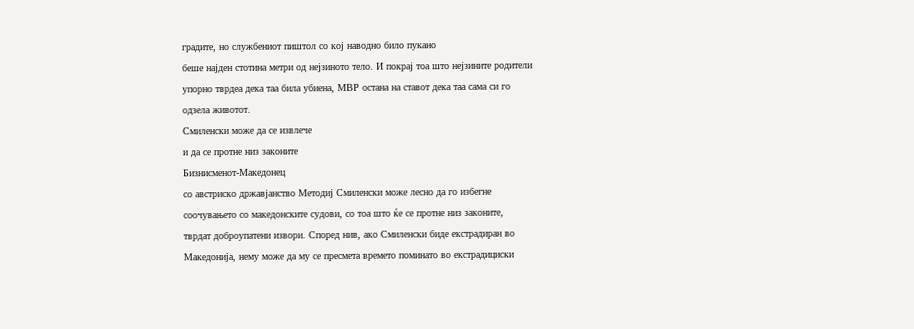градите, но службениот пиштол со кој наводно било пукано
беше најден стотина метри од нејзиното тело. И покрај тоа што нејзините родители
упорно тврдеа дека таа била убиена, МВР остана на ставот дека таа сама си го
одзела животот.
Смиленски може да се извлече
и да се протне низ законите
Бизнисменот-Македонец
со австриско државјанство Методиј Смиленски може лесно да го избегне
соочувањето со македонските судови, со тоа што ќе се протне низ законите,
тврдат доброупатени извори. Според нив, ако Смиленски биде екстрадиран во
Македонија, нему може да му се пресмета времето поминато во екстрадициски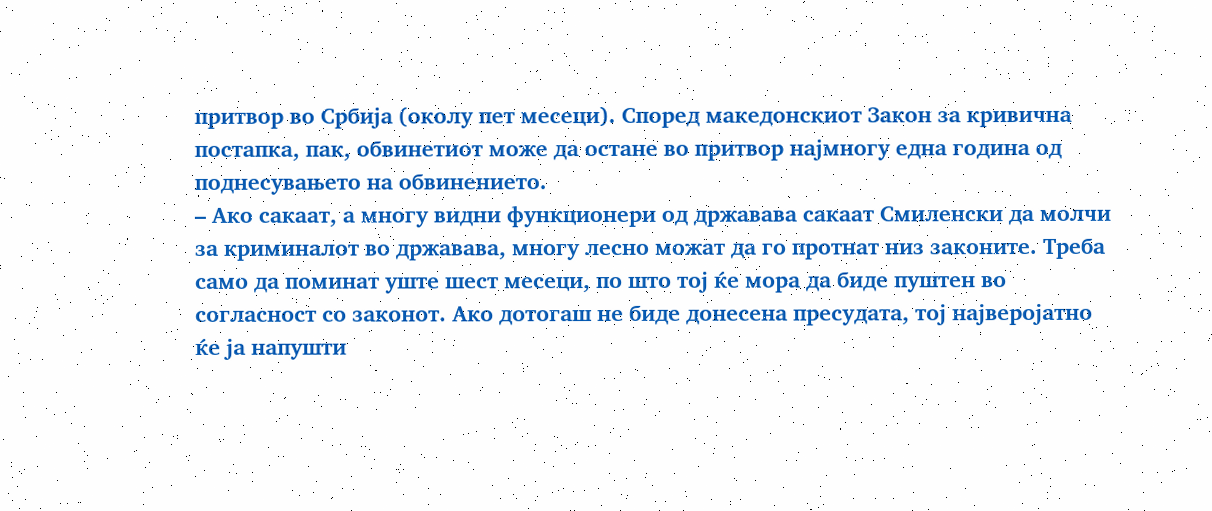притвор во Србија (околу пет месеци). Според македонскиот Закон за кривична
постапка, пак, обвинетиот може да остане во притвор најмногу една година од
поднесувањето на обвинението.
– Ако сакаат, а многу видни функционери од државава сакаат Смиленски да молчи
за криминалот во државава, многу лесно можат да го протнат низ законите. Треба
само да поминат уште шест месеци, по што тој ќе мора да биде пуштен во
согласност со законот. Ако дотогаш не биде донесена пресудата, тој најверојатно
ќе ја напушти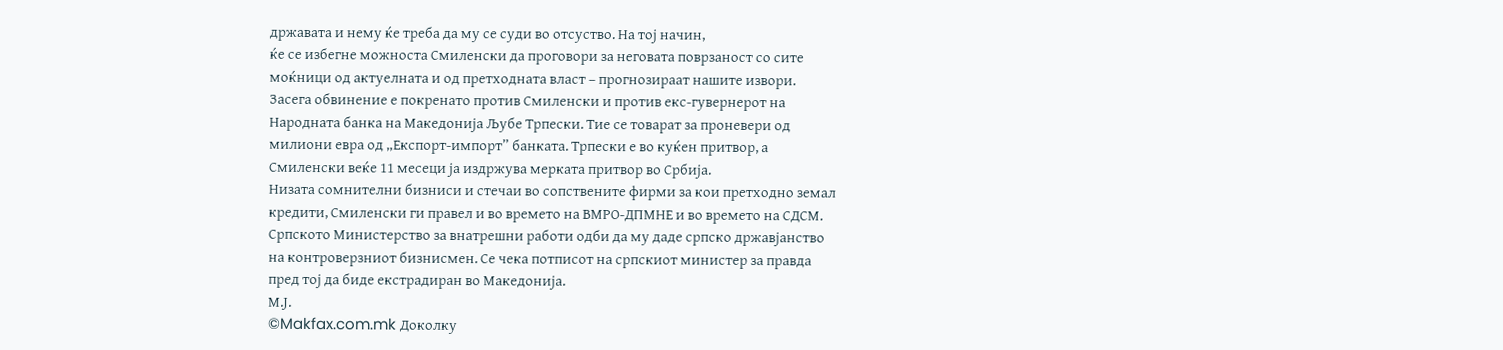државата и нему ќе треба да му се суди во отсуство. На тој начин,
ќе се избегне можноста Смиленски да проговори за неговата поврзаност со сите
моќници од актуелната и од претходната власт – прогнозираат нашите извори.
Засега обвинение е покренато против Смиленски и против екс-гувернерот на
Народната банка на Македонија Љубе Трпески. Тие се товарат за проневери од
милиони евра од „Експорт-импорт” банката. Трпески е во куќен притвор, а
Смиленски веќе 11 месеци ја издржува мерката притвор во Србија.
Низата сомнителни бизниси и стечаи во сопствените фирми за кои претходно земал
кредити, Смиленски ги правел и во времето на ВМРО-ДПМНЕ и во времето на СДСМ.
Српското Министерство за внатрешни работи одби да му даде српско државјанство
на контроверзниот бизнисмен. Се чека потписот на српскиот министер за правда
пред тој да биде екстрадиран во Македонија.
М.Ј.
©Makfax.com.mk Доколку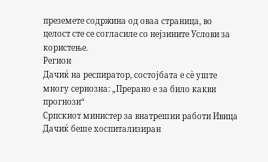преземете содржина од оваа страница, во целост сте се согласиле со нејзините Услови за користење.
Регион
Дачиќ на респиратор, состојбата е сè уште многу сериозна: „Прерано е за било какви прогнози“
Српскиот министер за внатрешни работи Ивица Дачиќ беше хоспитализиран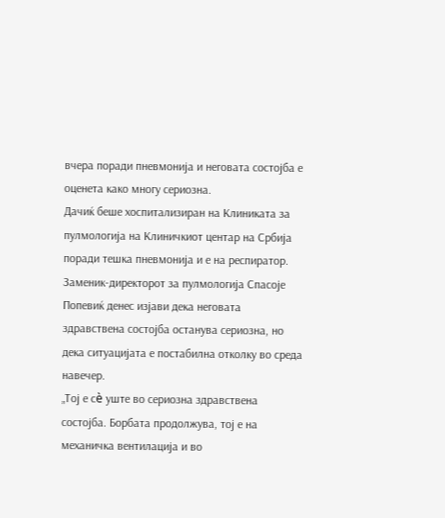вчера поради пневмонија и неговата состојба е оценета како многу сериозна.
Дачиќ беше хоспитализиран на Клиниката за пулмологија на Клиничкиот центар на Србија поради тешка пневмонија и е на респиратор.
Заменик-директорот за пулмологија Спасоје Попевиќ денес изјави дека неговата здравствена состојба останува сериозна, но дека ситуацијата е постабилна отколку во среда навечер.
„Тој е сè уште во сериозна здравствена состојба. Борбата продолжува, тој е на механичка вентилација и во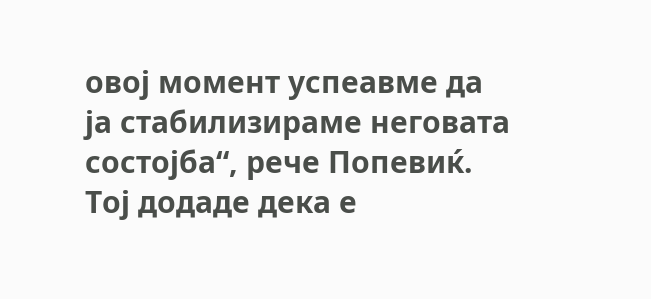овој момент успеавме да ја стабилизираме неговата состојба“, рече Попевиќ.
Тој додаде дека е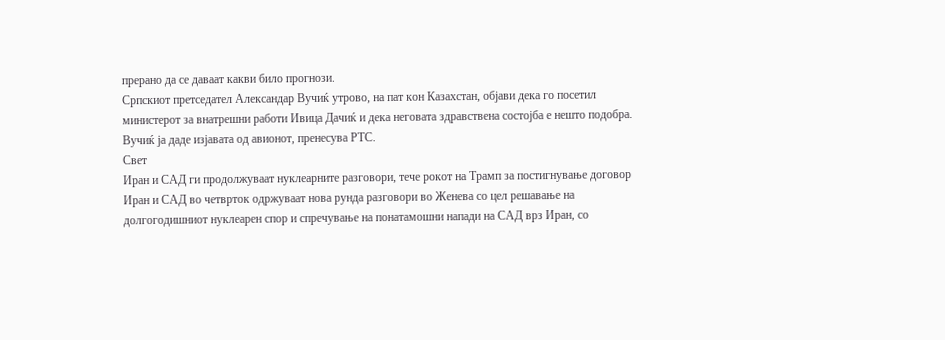прерано да се даваат какви било прогнози.
Српскиот претседател Александар Вучиќ утрово, на пат кон Казахстан, објави дека го посетил министерот за внатрешни работи Ивица Дачиќ и дека неговата здравствена состојба е нешто подобра. Вучиќ ја даде изјавата од авионот, пренесува РТС.
Свет
Иран и САД ги продолжуваат нуклеарните разговори, тече рокот на Трамп за постигнување договор
Иран и САД во четврток одржуваат нова рунда разговори во Женева со цел решавање на долгогодишниот нуклеарен спор и спречување на понатамошни напади на САД врз Иран, со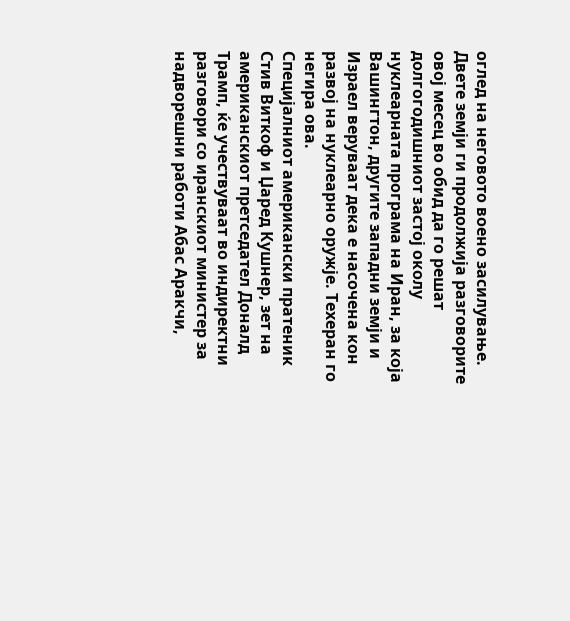оглед на неговото воено засилување.
Двете земји ги продолжија разговорите овој месец во обид да го решат долгогодишниот застој околу нуклеарната програма на Иран, за која Вашингтон, другите западни земји и Израел веруваат дека е насочена кон развој на нуклеарно оружје. Техеран го негира ова.
Специјалниот американски пратеник Стив Виткоф и Џаред Кушнер, зет на американскиот претседател Доналд Трамп, ќе учествуваат во индиректни разговори со иранскиот министер за надворешни работи Абас Аракчи,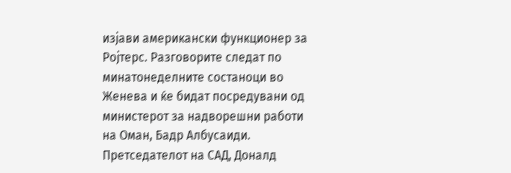изјави американски функционер за Ројтерс. Разговорите следат по минатонеделните состаноци во Женева и ќе бидат посредувани од министерот за надворешни работи на Оман, Бадр Албусаиди.
Претседателот на САД, Доналд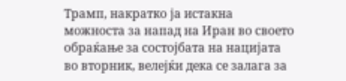Трамп, накратко ја истакна можноста за напад на Иран во своето обраќање за состојбата на нацијата во вторник, велејќи дека се залага за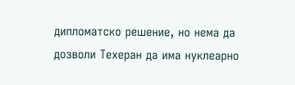дипломатско решение, но нема да дозволи Техеран да има нуклеарно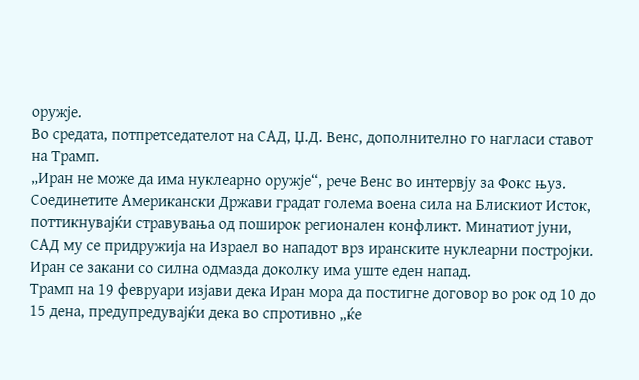оружје.
Во средата, потпретседателот на САД, Џ.Д. Венс, дополнително го нагласи ставот на Трамп.
„Иран не може да има нуклеарно оружје“, рече Венс во интервју за Фокс њуз.
Соединетите Американски Држави градат голема воена сила на Блискиот Исток, поттикнувајќи стравувања од поширок регионален конфликт. Минатиот јуни, САД му се придружија на Израел во нападот врз иранските нуклеарни постројки. Иран се закани со силна одмазда доколку има уште еден напад.
Трамп на 19 февруари изјави дека Иран мора да постигне договор во рок од 10 до 15 дена, предупредувајќи дека во спротивно „ќе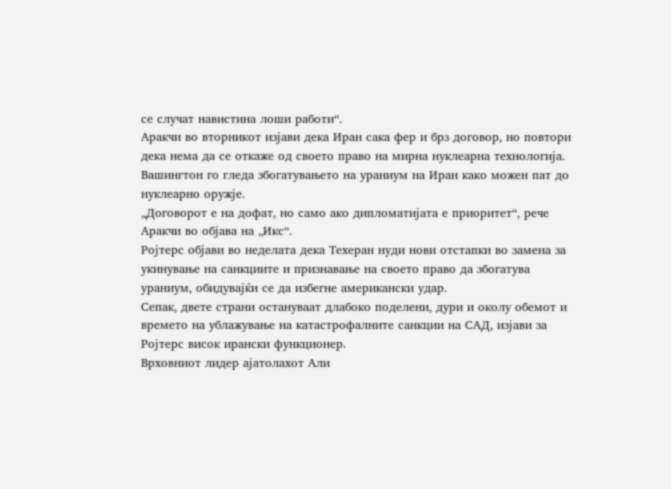се случат навистина лоши работи“.
Аракчи во вторникот изјави дека Иран сака фер и брз договор, но повтори дека нема да се откаже од своето право на мирна нуклеарна технологија. Вашингтон го гледа збогатувањето на ураниум на Иран како можен пат до нуклеарно оружје.
„Договорот е на дофат, но само ако дипломатијата е приоритет“, рече Аракчи во објава на „Икс“.
Ројтерс објави во неделата дека Техеран нуди нови отстапки во замена за укинување на санкциите и признавање на своето право да збогатува ураниум, обидувајќи се да избегне американски удар.
Сепак, двете страни остануваат длабоко поделени, дури и околу обемот и времето на ублажување на катастрофалните санкции на САД, изјави за Ројтерс висок ирански функционер.
Врховниот лидер ајатолахот Али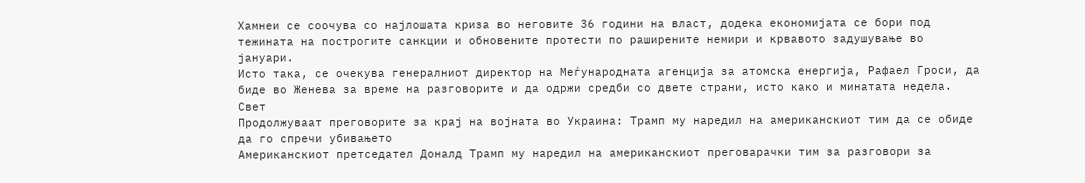Хамнеи се соочува со најлошата криза во неговите 36 години на власт, додека економијата се бори под тежината на построгите санкции и обновените протести по раширените немири и крвавото задушување во јануари.
Исто така, се очекува генералниот директор на Меѓународната агенција за атомска енергија, Рафаел Гроси, да биде во Женева за време на разговорите и да одржи средби со двете страни, исто како и минатата недела.
Свет
Продолжуваат преговорите за крај на војната во Украина: Трамп му наредил на американскиот тим да се обиде да го спречи убивањето
Американскиот претседател Доналд Трамп му наредил на американскиот преговарачки тим за разговори за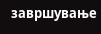завршување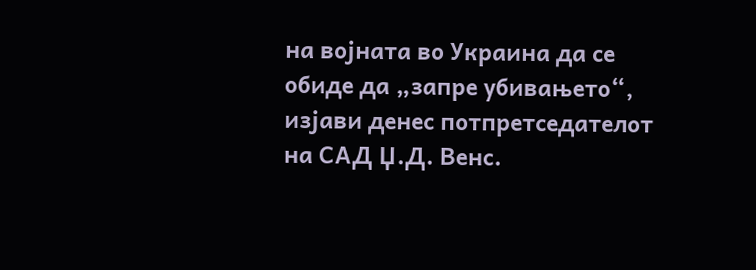на војната во Украина да се обиде да „запре убивањето“, изјави денес потпретседателот на САД Џ.Д. Венс.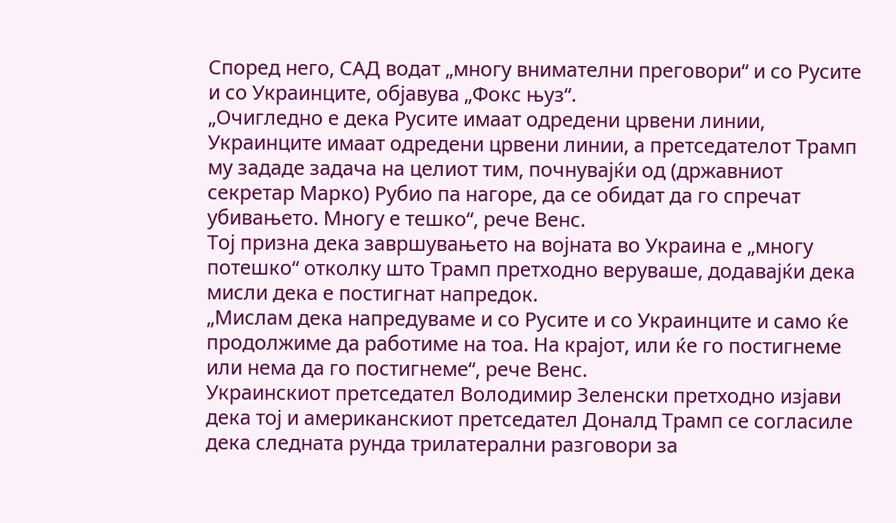Според него, САД водат „многу внимателни преговори“ и со Русите и со Украинците, објавува „Фокс њуз“.
„Очигледно е дека Русите имаат одредени црвени линии, Украинците имаат одредени црвени линии, а претседателот Трамп му зададе задача на целиот тим, почнувајќи од (државниот секретар Марко) Рубио па нагоре, да се обидат да го спречат убивањето. Многу е тешко“, рече Венс.
Тој призна дека завршувањето на војната во Украина е „многу потешко“ отколку што Трамп претходно веруваше, додавајќи дека мисли дека е постигнат напредок.
„Мислам дека напредуваме и со Русите и со Украинците и само ќе продолжиме да работиме на тоа. На крајот, или ќе го постигнеме или нема да го постигнеме“, рече Венс.
Украинскиот претседател Володимир Зеленски претходно изјави дека тој и американскиот претседател Доналд Трамп се согласиле дека следната рунда трилатерални разговори за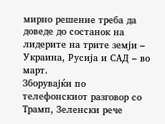мирно решение треба да доведе до состанок на лидерите на трите земји – Украина, Русија и САД – во март.
Зборувајќи по телефонскиот разговор со Трамп, Зеленски рече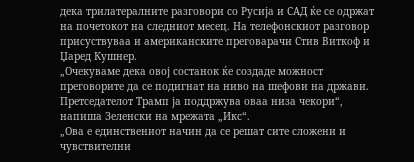дека трилатералните разговори со Русија и САД ќе се одржат на почетокот на следниот месец. На телефонскиот разговор присуствуваа и американските преговарачи Стив Виткоф и Џаред Кушнер.
„Очекуваме дека овој состанок ќе создаде можност преговорите да се подигнат на ниво на шефови на држави. Претседателот Трамп ја поддржува оваа низа чекори“, напиша Зеленски на мрежата „Икс“.
„Ова е единствениот начин да се решат сите сложени и чувствителни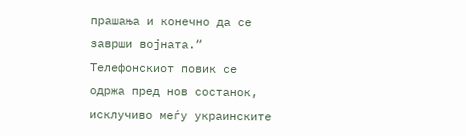прашања и конечно да се заврши војната.“
Телефонскиот повик се одржа пред нов состанок, исклучиво меѓу украинските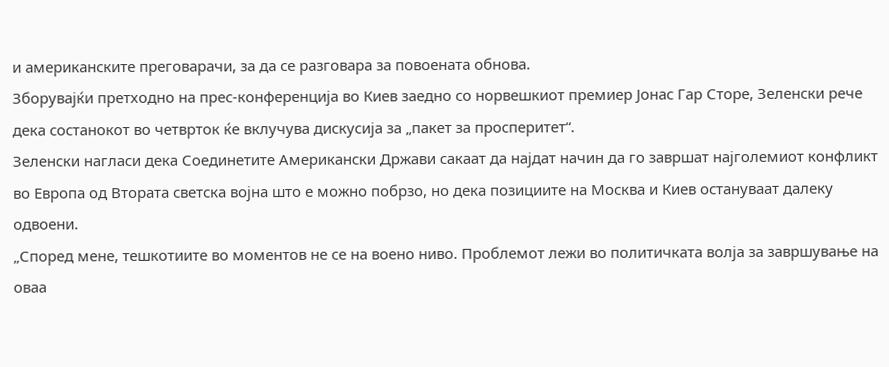и американските преговарачи, за да се разговара за повоената обнова.
Зборувајќи претходно на прес-конференција во Киев заедно со норвешкиот премиер Јонас Гар Сторе, Зеленски рече дека состанокот во четврток ќе вклучува дискусија за „пакет за просперитет“.
Зеленски нагласи дека Соединетите Американски Држави сакаат да најдат начин да го завршат најголемиот конфликт во Европа од Втората светска војна што е можно побрзо, но дека позициите на Москва и Киев остануваат далеку одвоени.
„Според мене, тешкотиите во моментов не се на воено ниво. Проблемот лежи во политичката волја за завршување на оваа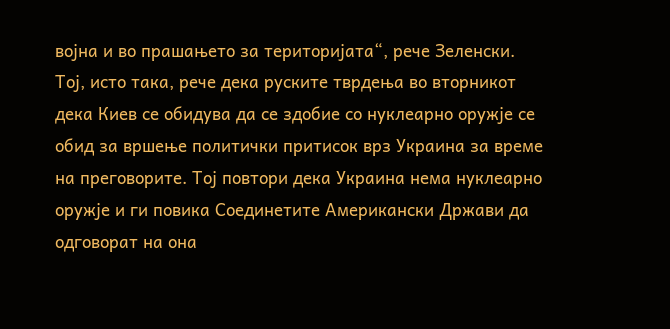војна и во прашањето за територијата“, рече Зеленски.
Тој, исто така, рече дека руските тврдења во вторникот дека Киев се обидува да се здобие со нуклеарно оружје се обид за вршење политички притисок врз Украина за време на преговорите. Тој повтори дека Украина нема нуклеарно оружје и ги повика Соединетите Американски Држави да одговорат на она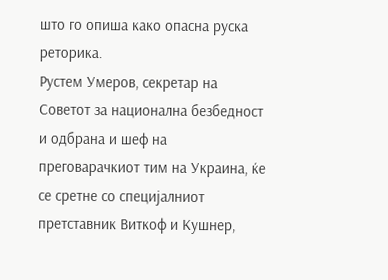што го опиша како опасна руска реторика.
Рустем Умеров, секретар на Советот за национална безбедност и одбрана и шеф на преговарачкиот тим на Украина, ќе се сретне со специјалниот претставник Виткоф и Кушнер,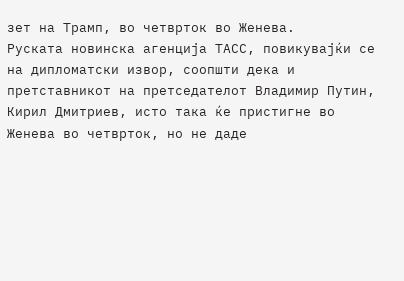зет на Трамп, во четврток во Женева.
Руската новинска агенција ТАСС, повикувајќи се на дипломатски извор, соопшти дека и претставникот на претседателот Владимир Путин, Кирил Дмитриев, исто така ќе пристигне во Женева во четврток, но не даде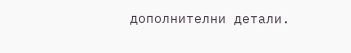дополнителни детали.